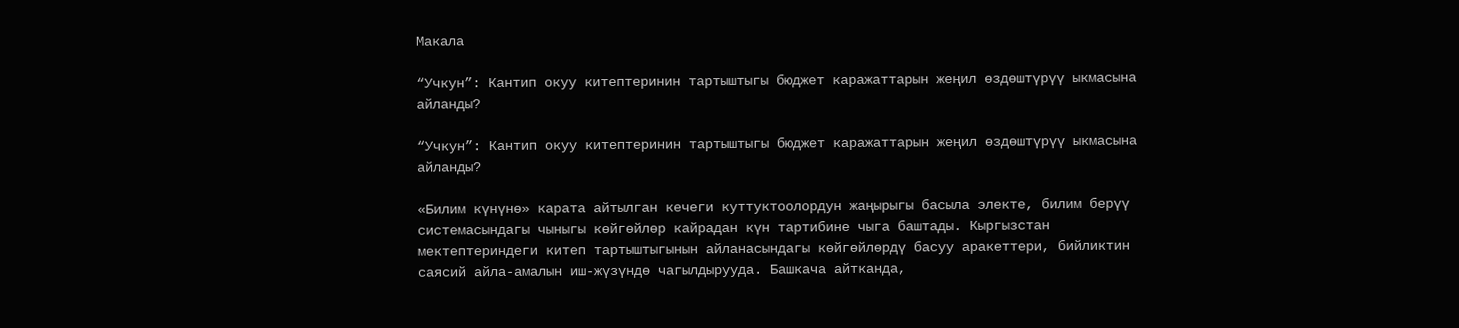Макала

“Учкун”: Кантип окуу китептеринин тартыштыгы бюджет каражаттарын жеңил өздөштүрүү ыкмасына айланды?

“Учкун”: Кантип окуу китептеринин тартыштыгы бюджет каражаттарын жеңил өздөштүрүү ыкмасына айланды?

«Билим күнүнө» карата айтылган кечеги куттуктоолордун жаңырыгы басыла электе, билим берүү системасындагы чыныгы көйгөйлөр кайрадан күн тартибине чыга баштады. Кыргызстан мектептериндеги китеп тартыштыгынын айланасындагы көйгөйлөрдү басуу аракеттери, бийликтин саясий айла-амалын иш-жүзүндө чагылдырууда. Башкача айтканда,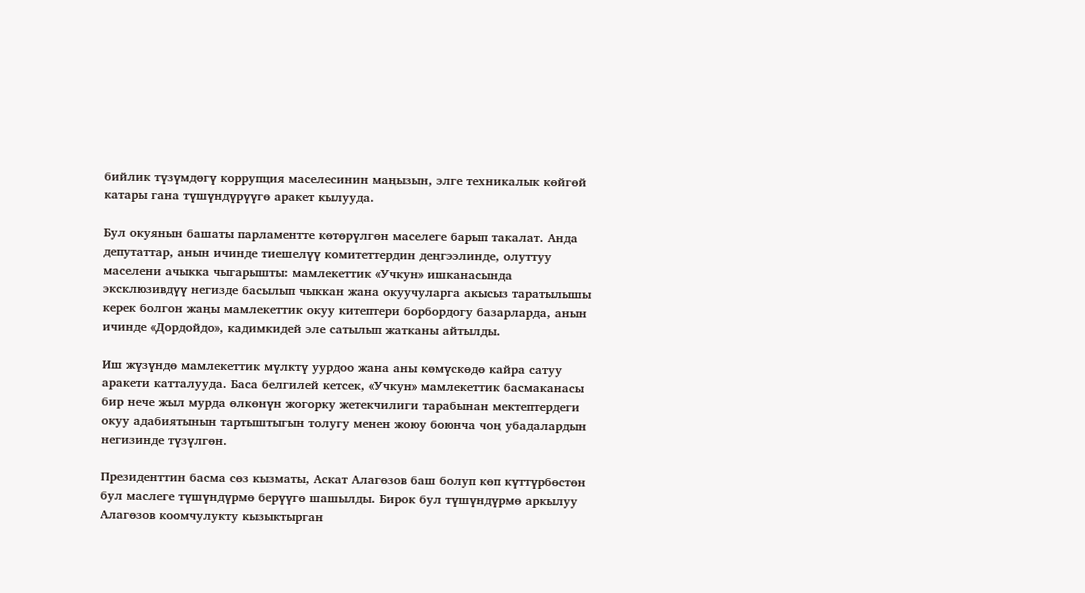бийлик түзүмдөгү коррупция маселесинин маңызын, элге техникалык көйгөй катары гана түшүндүрүүгө аракет кылууда.

Бул окуянын башаты парламентте көтөрүлгөн маселеге барып такалат. Анда депутаттар, анын ичинде тиешелүү комитеттердин деңгээлинде, олуттуу маселени ачыкка чыгарышты: мамлекеттик «Учкун» ишканасында эксклюзивдүү негизде басылып чыккан жана окуучуларга акысыз таратылышы керек болгон жаңы мамлекеттик окуу китептери борбордогу базарларда, анын ичинде «Дордойдо», кадимкидей эле сатылып жатканы айтылды.

Иш жүзүндө мамлекеттик мүлктү уурдоо жана аны көмүскөдө кайра сатуу аракети катталууда. Баса белгилей кетсек, «Учкун» мамлекеттик басмаканасы бир нече жыл мурда өлкөнүн жогорку жетекчилиги тарабынан мектептердеги окуу адабиятынын тартыштыгын толугу менен жоюу боюнча чоң убадалардын негизинде түзүлгөн.

Президенттин басма сөз кызматы, Аскат Алагөзов баш болуп көп күттүрбөстөн бул маслеге түшүндүрмө берүүгө шашылды. Бирок бул түшүндүрмө аркылуу Алагөзов коомчулукту кызыктырган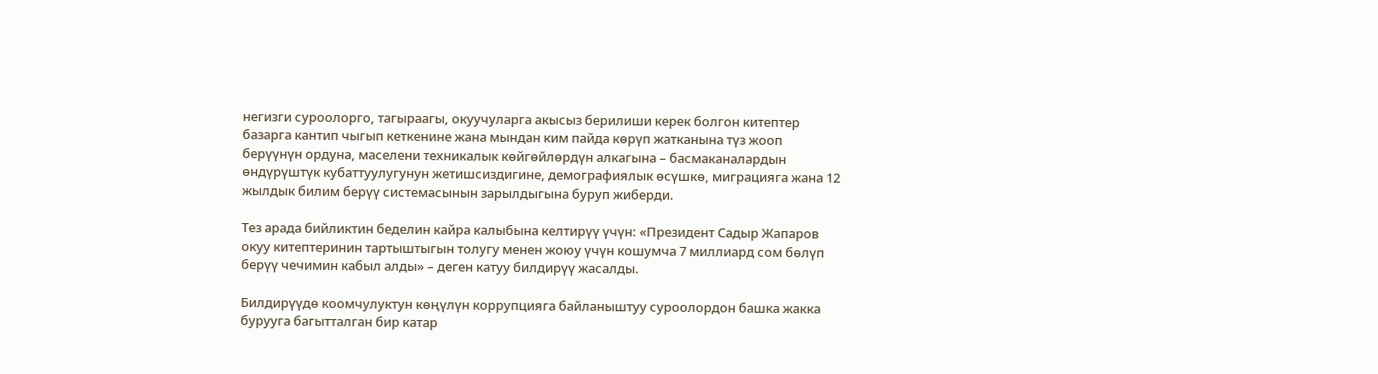негизги суроолорго, тагыраагы, окуучуларга акысыз берилиши керек болгон китептер базарга кантип чыгып кеткенине жана мындан ким пайда көрүп жатканына түз жооп берүүнүн ордуна, маселени техникалык көйгөйлөрдүн алкагына – басмаканалардын өндүрүштүк кубаттуулугунун жетишсиздигине, демографиялык өсүшкө, миграцияга жана 12 жылдык билим берүү системасынын зарылдыгына буруп жиберди.

Тез арада бийликтин беделин кайра калыбына келтирүү үчүн: «Президент Садыр Жапаров окуу китептеринин тартыштыгын толугу менен жоюу үчүн кошумча 7 миллиард сом бөлүп берүү чечимин кабыл алды» – деген катуу билдирүү жасалды.

Билдирүүдө коомчулуктун көңүлүн коррупцияга байланыштуу суроолордон башка жакка бурууга багытталган бир катар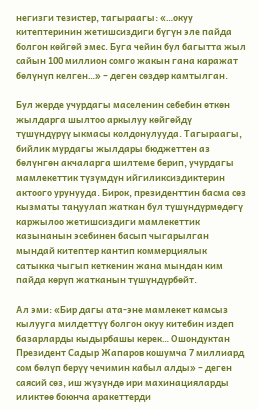негизги тезистер, тагыраагы: «…окуу китептеринин жетишсиздиги бүгүн эле пайда болгон көйгөй эмес. Буга чейин бул багытта жыл сайын 100 миллион сомго жакын гана каражат бөлүнүп келген…» – деген сөздөр камтылган.

Бул жерде учурдагы маселенин себебин өткөн жылдарга шылтоо аркылуу көйгөйдү түшүндүрүү ыкмасы колдонулууда. Тагыраагы, бийлик мурдагы жылдары бюджеттен аз бөлүнгөн акчаларга шилтеме берип, учурдагы мамлекеттик түзүмдүн ийгиликсиздиктерин актоого урунууда. Бирок, президенттин басма сөз кызматы таңуулап жаткан бул түшүндүрмөдөгү каржылоо жетишсиздиги мамлекеттик казынанын эсебинен басып чыгарылган мындай китептер кантип коммерциялык сатыкка чыгып кеткенин жана мындан ким пайда көрүп жатканын түшүндүрбөйт.

Ал эми: «Бир дагы ата-эне мамлекет камсыз кылууга милдеттүү болгон окуу китебин издеп базарларды кыдырбашы керек… Ошондуктан Президент Садыр Жапаров кошумча 7 миллиард сом бөлүп берүү чечимин кабыл алды» – деген саясий сөз, иш жүзүндө ири махинацияларды иликтөө боюнча аракеттерди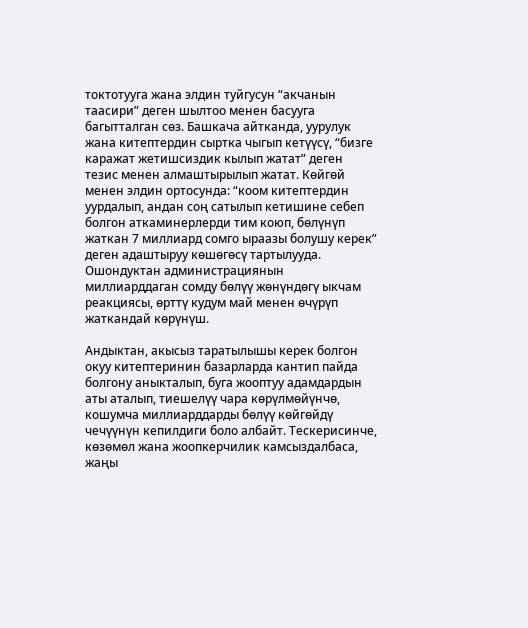токтотууга жана элдин туйгусун “акчанын таасири” деген шылтоо менен басууга багытталган сөз. Башкача айтканда, уурулук жана китептердин сыртка чыгып кетүүсү, “бизге каражат жетишсиздик кылып жатат” деген тезис менен алмаштырылып жатат. Көйгөй менен элдин ортосунда: “коом китептердин уурдалып, андан соң сатылып кетишине себеп болгон аткаминерлерди тим коюп, бөлүнүп жаткан 7 миллиард сомго ыраазы болушу керек” деген адаштыруу көшөгөсү тартылууда. Ошондуктан администрациянын миллиарддаган сомду бөлүү жөнүндөгү ыкчам реакциясы, өрттү кудум май менен өчүрүп жаткандай көрүнүш.

Андыктан, акысыз таратылышы керек болгон окуу китептеринин базарларда кантип пайда болгону аныкталып, буга жооптуу адамдардын аты аталып, тиешелүү чара көрүлмөйүнчө, кошумча миллиарддарды бөлүү көйгөйдү чечүүнүн кепилдиги боло албайт. Тескерисинче, көзөмөл жана жоопкерчилик камсыздалбаса, жаңы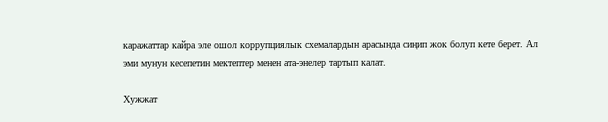каражаттар кайра эле ошол коррупциялык схемалардын арасында сиңип жок болуп кете берет. Ал эми мунун кесепетин мектептер менен ата-энелер тартып калат.

Хужжат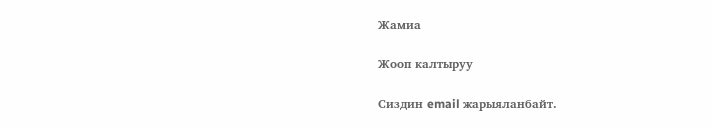Жамиа

Жооп калтыруу

Сиздин email жарыяланбайт.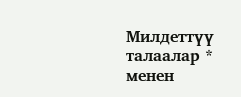Милдеттүү талаалар * менен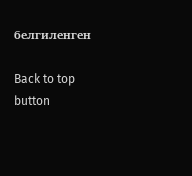белгиленген

Back to top button